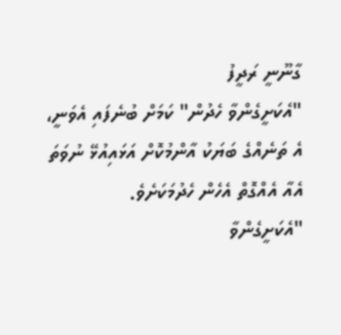ގާނޫނީ ރަދީފު
"އެކަށީގެންވާ ހެދުން" ކަމަށް ބުނެފައި އެވަނީ، އެ ތަނެއްގެ ބަޔަކު އާންމުކޮށް އަޅައިއުޅޭ ނުވަތަ އެއާ އެއްގޮތް އެހެން ހެދުމަކަށެވެ.
"އެކަށީގެންވާ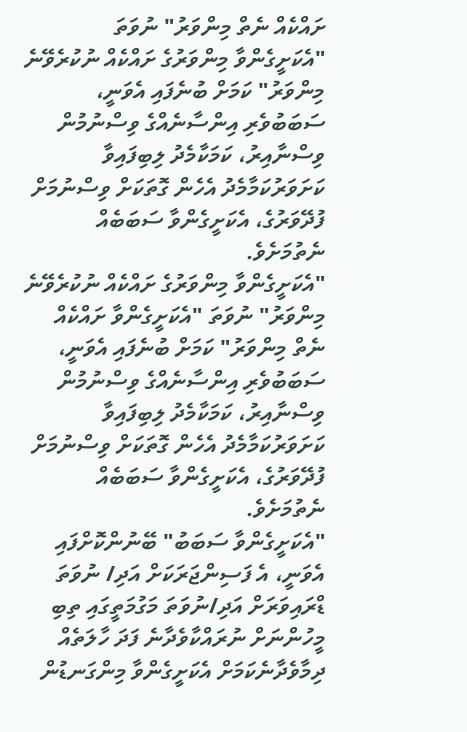ށައްކެއް ނެތް މިންވަރު" ނުވަތަ "އެކަށީގެންވާ މިންވަރުގެ ށައްކެއް ނުކުރެވޭނެ މިންވަރު" ކަމަށް ބުނެފައި އެވަނީ، ސަބަބުވެރި އިންސާނެއްގެ ވިސްނުމުން ވިސްނާއިރު، ކަމަކާމެދު ލިބިފައިވާ ކަށަވަރުކަމާމެދު އެހެން ގޮތަކަށް ވިސްނުމަށް ފުދޭވަރުގެ، އެކަށީގެންވާ ސަބަބެއް ނެތުމަށެވެ.
"އެކަށީގެންވާ މިންވަރުގެ ށައްކެއް ނުކުރެވޭނެ މިންވަރު" ނުވަތަ "އެކަށީގެންވާ ށައްކެއް ނެތް މިންވަރު" ކަމަށް ބުނެފައި އެވަނީ، ސަބަބުވެރި އިންސާނެއްގެ ވިސްނުމުން ވިސްނާއިރު، ކަމަކާމެދު ލިބިފައިވާ ކަށަވަރުކަމާމެދު އެހެން ގޮތަކަށް ވިސްނުމަށް ފުދޭވަރުގެ، އެކަށީގެންވާ ސަބަބެއް ނެތުމަށެވެ.
"އެކަށީގެންވާ ސަބަބު" ބޭނުންކޮށްފައި އެވަނީ، އެ ފަސިންޖަރަކަށް އަދި/ ނުވަތަ ޑްރައިވަރަށް އަދި/ނުވަތަ މަގުމަތީގައި ތިބި މީހުންނަށް ނުރައްކާވެދާނެ ފަދަ ހާލަތެއް ދިމާވެދާނެކަމަށް އެކަށީގެންވާ މިންގަނޑުން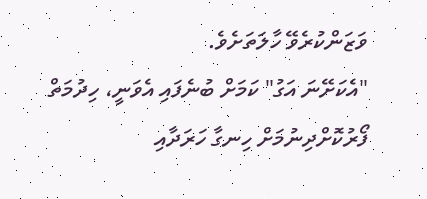ވަޒަންކުރެވޭ ހާލަތަށެވެ.
"އެކަށޭނަ އަގު" ކަމަށް ބުނެފައި އެވަނީ، ހިދުމަތް ފޯރުކޮށްދިނުމަށް ހިނގާ ހަރަދާއި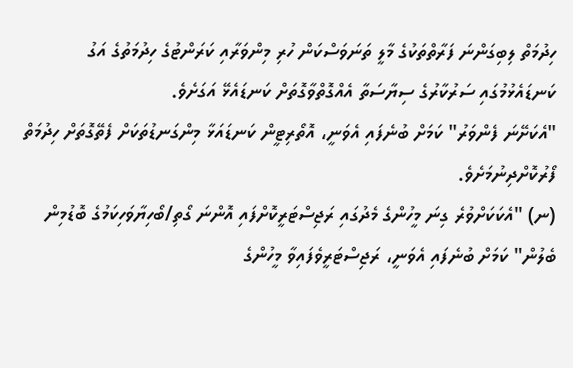ހިދުމަތް ލިބިގަންނަ ފަރާތްތަކުގެ މާލީ ތަނަވަސްކަން ހުރި މިންވަރާއި ކަރަންޓުގެ ހިދުމަތުގެ އަގު ކަނޑައެޅުމުގައި ސަރުކާރުގެ ސިޔާސަތާ އެއްގޮތްވާގޮތަށް ކަނޑައެޅޭ އަގަށެވެ.
"އެކަށޭނަ ފެންވަރު" ކަމަށް ބުނެފައި އެވަނީ، އޮތޯރިޓީން ކަނޑައަޅާ މިންގަނޑުތަކަށް ފެތޭގޮތަށް ހިދުމަތް ފޯރުކޮށްދިނުމަށެވެ.
(ނ) "އެކަކަށްވުރެ ގިނަ މީހުންގެ މެދުގައި ރަޖިސްޓަރީކޮށްފައި އޮންނަ ގޯތި/ބޯހިޔާވަހިކަމުގެ ބޮޑުމިން ބެލުން" ކަމަށް ބުނެފައި އެވަނީ، ރަޖިސްޓަރީވެފައިވާ މީހުންގެ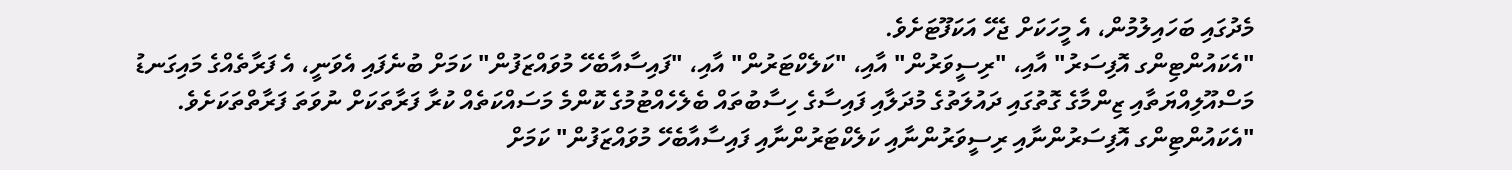މެދުގައި ބަހައިލުމުން، އެ މީހަކަށް ޖެހޭ އަކަފޫޓަށެވެ.
"އެކައުންޓިންގ އޮފިސަރު" އާއި، "ރިސީވަރުން" އާއި، "ކަލެކްޓަރުން" އާއި، "ފައިސާއާބެހޭ މުވައްޒަފުން" ކަމަށް ބުނެފައި އެވަނީ، އެ ފަރާތެއްގެ މައިގަނޑު މަސްއޫލިއްޔަތާއި ޒިންމާގެ ގޮތުގައި ދައުލަތުގެ މުދަލާއި ފައިސާގެ ހިސާބުތައް ބެލެހެއްޓުމުގެ ކޮންމެ މަސައްކަތެއް ކުރާ ފަރާތަކަށް ނުވަތަ ފަރާތްތަކަށެވެ.
"އެކައުންޓިންގ އޮފިސަރުންނާއި ރިސީވަރުންނާއި ކަލެކްޓަރުންނާއި ފައިސާއާބެހޭ މުވައްޒަފުން" ކަމަށް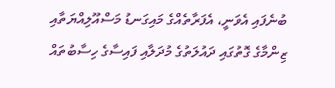ބުނެފައި އެވަނީ، އެފަރާތެއްގެ މައިގަނޑު މަސްއޫލިއްޔަތާއި ޒިންމާގެ ގޮތުގައި ދައުލަތުގެ މުދަލާއި ފައިސާގެ ހިސާބުތައް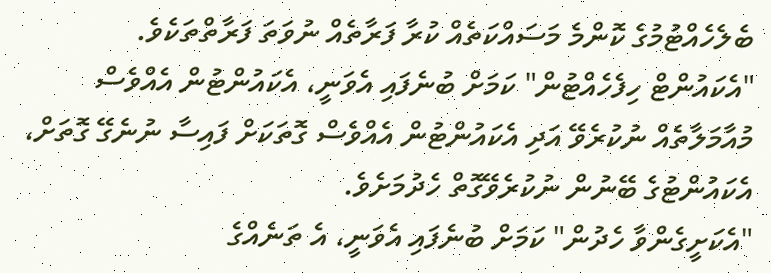ބެލެހެއްޓުމުގެ ކޮންމެ މަސައްކަތެއް ކުރާ ފަރާތެއް ނުވަތަ ފަރާތްތަކެވެ.
"އެކައުންޓް ހިފެހެއްޓުން" ކަމަށް ބުނެފައި އެވަނީ، އެކައުންޓުން އެއްވެސް މުއާމަލާތެއް ނުކުރެވޭ އަދި އެކައުންޓުން އެއްވެސް ގޮތަކަށް ފައިސާ ނުނެގޭ ގޮތަށް، އެކައުންޓުގެ ބޭނުން ނުކުރެވޭގޮތް ހެދުމަށެވެ.
"އެކަށީގެންވާ ހެދުން" ކަމަށް ބުނެފައި އެވަނީ، އެ ތަނެއްގެ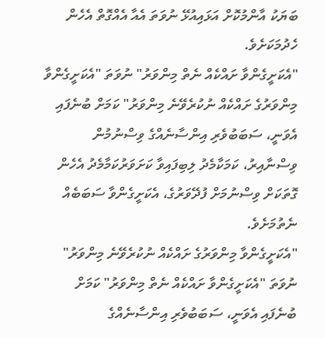ބަޔަކު އާންމުކޮށް އަޅައިއުޅޭ ނުވަތަ އެއާ އެއްގޮތް އެހެން ހެދުމަކަށެވެ.
"އެކަށީގެންވާ ށައްކެއް ނެތް މިންވަރު" ނުވަތަ "އެކަށީގެންވާ މިންވަރުގެ ށައްކެއް ނުކުރެވޭނެ މިންވަރު" ކަމަށް ބުނެފައި އެވަނީ، ސަބަބުވެރި އިންސާނެއްގެ ވިސްނުމުން ވިސްނާއިރު، ކަމަކާމެދު ލިބިފައިވާ ކަށަވަރުކަމާމެދު އެހެން ގޮތަކަށް ވިސްނުމަށް ފުދޭވަރުގެ، އެކަށީގެންވާ ސަބަބެއް ނެތުމަށެވެ.
"އެކަށީގެންވާ މިންވަރުގެ ށައްކެއް ނުކުރެވޭނެ މިންވަރު" ނުވަތަ "އެކަށީގެންވާ ށައްކެއް ނެތް މިންވަރު" ކަމަށް ބުނެފައި އެވަނީ، ސަބަބުވެރި އިންސާނެއްގެ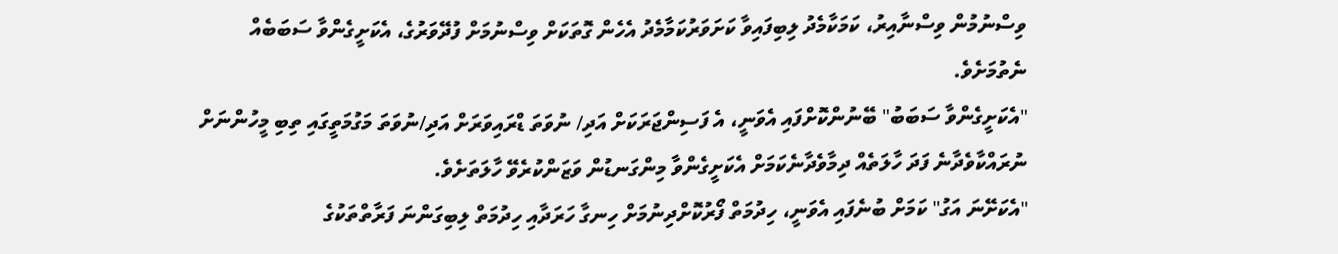ވިސްނުމުން ވިސްނާއިރު، ކަމަކާމެދު ލިބިފައިވާ ކަށަވަރުކަމާމެދު އެހެން ގޮތަކަށް ވިސްނުމަށް ފުދޭވަރުގެ، އެކަށީގެންވާ ސަބަބެއް ނެތުމަށެވެ.
"އެކަށީގެންވާ ސަބަބު" ބޭނުންކޮށްފައި އެވަނީ، އެ ފަސިންޖަރަކަށް އަދި/ ނުވަތަ ޑްރައިވަރަށް އަދި/ނުވަތަ މަގުމަތީގައި ތިބި މީހުންނަށް ނުރައްކާވެދާނެ ފަދަ ހާލަތެއް ދިމާވެދާނެކަމަށް އެކަށީގެންވާ މިންގަނޑުން ވަޒަންކުރެވޭ ހާލަތަށެވެ.
"އެކަށޭނަ އަގު" ކަމަށް ބުނެފައި އެވަނީ، ހިދުމަތް ފޯރުކޮށްދިނުމަށް ހިނގާ ހަރަދާއި ހިދުމަތް ލިބިގަންނަ ފަރާތްތަކުގެ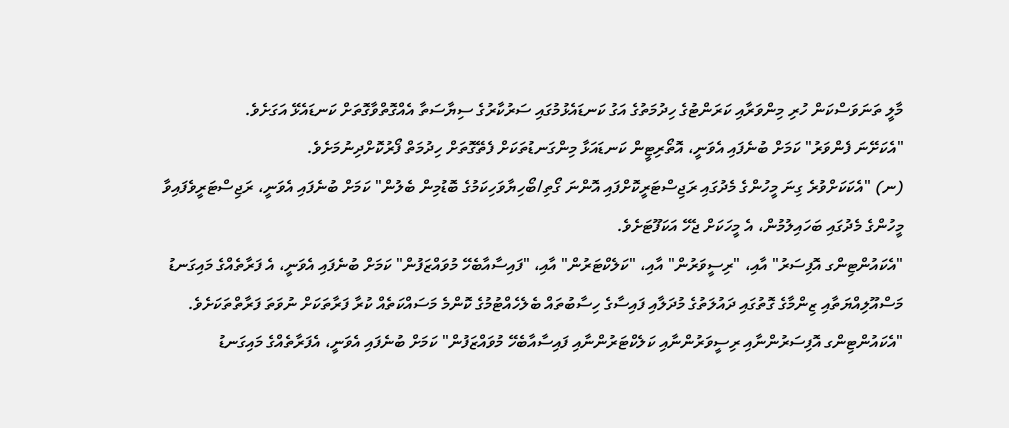މާލީ ތަނަވަސްކަން ހުރި މިންވަރާއި ކަރަންޓުގެ ހިދުމަތުގެ އަގު ކަނޑައެޅުމުގައި ސަރުކާރުގެ ސިޔާސަތާ އެއްގޮތްވާގޮތަށް ކަނޑައެޅޭ އަގަށެވެ.
"އެކަށޭނަ ފެންވަރު" ކަމަށް ބުނެފައި އެވަނީ، އޮތޯރިޓީން ކަނޑައަޅާ މިންގަނޑުތަކަށް ފެތޭގޮތަށް ހިދުމަތް ފޯރުކޮށްދިނުމަށެވެ.
(ނ) "އެކަކަށްވުރެ ގިނަ މީހުންގެ މެދުގައި ރަޖިސްޓަރީކޮށްފައި އޮންނަ ގޯތި/ބޯހިޔާވަހިކަމުގެ ބޮޑުމިން ބެލުން" ކަމަށް ބުނެފައި އެވަނީ، ރަޖިސްޓަރީވެފައިވާ މީހުންގެ މެދުގައި ބަހައިލުމުން، އެ މީހަކަށް ޖެހޭ އަކަފޫޓަށެވެ.
"އެކައުންޓިންގ އޮފިސަރު" އާއި، "ރިސީވަރުން" އާއި، "ކަލެކްޓަރުން" އާއި، "ފައިސާއާބެހޭ މުވައްޒަފުން" ކަމަށް ބުނެފައި އެވަނީ، އެ ފަރާތެއްގެ މައިގަނޑު މަސްއޫލިއްޔަތާއި ޒިންމާގެ ގޮތުގައި ދައުލަތުގެ މުދަލާއި ފައިސާގެ ހިސާބުތައް ބެލެހެއްޓުމުގެ ކޮންމެ މަސައްކަތެއް ކުރާ ފަރާތަކަށް ނުވަތަ ފަރާތްތަކަށެވެ.
"އެކައުންޓިންގ އޮފިސަރުންނާއި ރިސީވަރުންނާއި ކަލެކްޓަރުންނާއި ފައިސާއާބެހޭ މުވައްޒަފުން" ކަމަށް ބުނެފައި އެވަނީ، އެފަރާތެއްގެ މައިގަނޑު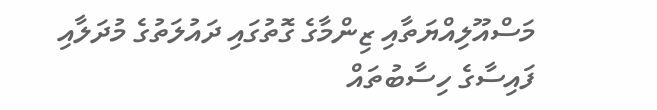މަސްއޫލިއްޔަތާއި ޒިންމާގެ ގޮތުގައި ދައުލަތުގެ މުދަލާއި ފައިސާގެ ހިސާބުތައް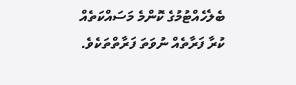ބެލެހެއްޓުމުގެ ކޮންމެ މަސައްކަތެއް ކުރާ ފަރާތެއް ނުވަތަ ފަރާތްތަކެވެ.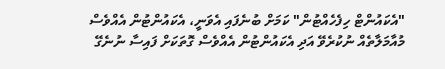"އެކައުންޓް ހިފެހެއްޓުން" ކަމަށް ބުނެފައި އެވަނީ، އެކައުންޓުން އެއްވެސް މުއާމަލާތެއް ނުކުރެވޭ އަދި އެކައުންޓުން އެއްވެސް ގޮތަކަށް ފައިސާ ނުނެގޭ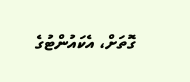ގޮތަށް، އެކައުންޓުގެ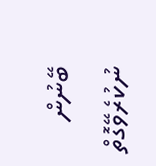ބޭނުން ނުކުރެވޭގޮތް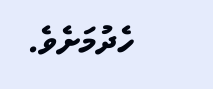ހެދުމަށެވެ.